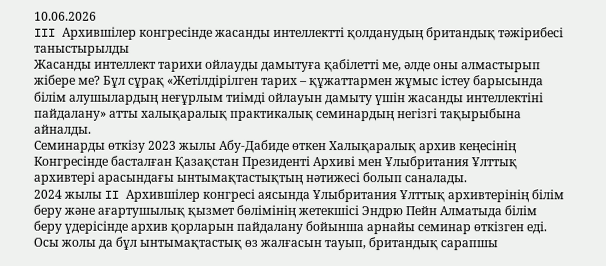10.06.2026
III Архившілер конгресінде жасанды интеллектті қолданудың британдық тәжірибесі таныстырылды
Жасанды интеллект тарихи ойлауды дамытуға қабілетті ме, әлде оны алмастырып жібере ме? Бұл сұрақ «Жетілдірілген тарих – құжаттармен жұмыс істеу барысында білім алушылардың неғұрлым тиімді ойлауын дамыту үшін жасанды интеллектіні пайдалану» атты халықаралық практикалық семинардың негізгі тақырыбына айналды.
Семинарды өткізу 2023 жылы Абу-Дабиде өткен Халықаралық архив кеңесінің Конгресінде басталған Қазақстан Президенті Архиві мен Ұлыбритания Ұлттық архивтері арасындағы ынтымақтастықтың нәтижесі болып саналады.
2024 жылы II Архившілер конгресі аясында Ұлыбритания Ұлттық архивтерінің білім беру және ағартушылық қызмет бөлімінің жетекшісі Эндрю Пейн Алматыда білім беру үдерісінде архив қорларын пайдалану бойынша арнайы семинар өткізген еді. Осы жолы да бұл ынтымақтастық өз жалғасын тауып, британдық сарапшы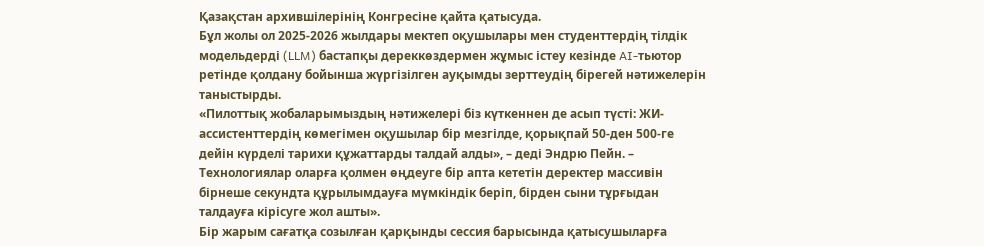Қазақстан архившілерінің Конгресіне қайта қатысуда.
Бұл жолы ол 2025-2026 жылдары мектеп оқушылары мен студенттердің тілдік модельдерді (LLM) бастапқы дереккөздермен жұмыс істеу кезінде AI-тьютор ретінде қолдану бойынша жүргізілген ауқымды зерттеудің бірегей нәтижелерін таныстырды.
«Пилоттық жобаларымыздың нәтижелері біз күткеннен де асып түсті: ЖИ-ассистенттердің көмегімен оқушылар бір мезгілде, қорықпай 50-ден 500-ге дейін күрделі тарихи құжаттарды талдай алды», – деді Эндрю Пейн. – Технологиялар оларға қолмен өңдеуге бір апта кететін деректер массивін бірнеше секундта құрылымдауға мүмкіндік беріп, бірден сыни тұрғыдан талдауға кірісуге жол ашты».
Бір жарым сағатқа созылған қарқынды сессия барысында қатысушыларға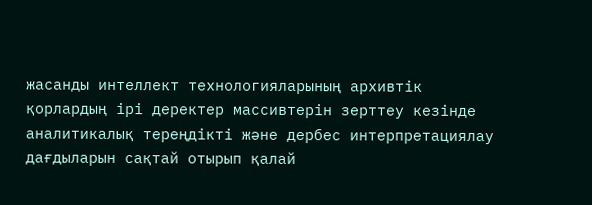жасанды интеллект технологияларының архивтік қорлардың ірі деректер массивтерін зерттеу кезінде аналитикалық тереңдікті және дербес интерпретациялау дағдыларын сақтай отырып қалай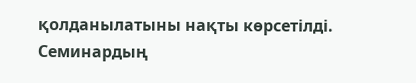қолданылатыны нақты көрсетілді. Семинардың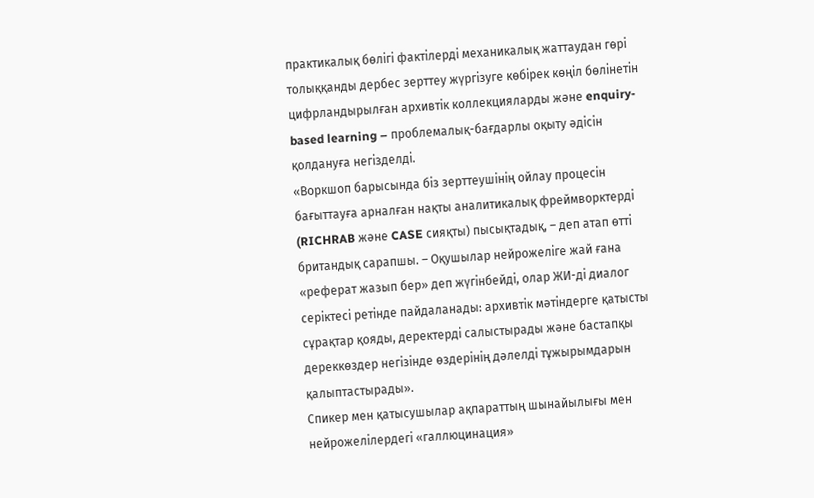практикалық бөлігі фактілерді механикалық жаттаудан гөрі толыққанды дербес зерттеу жүргізуге көбірек көңіл бөлінетін цифрландырылған архивтік коллекцияларды және enquiry-based learning – проблемалық-бағдарлы оқыту әдісін қолдануға негізделді.
«Воркшоп барысында біз зерттеушінің ойлау процесін бағыттауға арналған нақты аналитикалық фреймворктерді (RICHRAB және CASE сияқты) пысықтадық, – деп атап өтті британдық сарапшы. – Оқушылар нейрожеліге жай ғана «реферат жазып бер» деп жүгінбейді, олар ЖИ-ді диалог серіктесі ретінде пайдаланады: архивтік мәтіндерге қатысты сұрақтар қояды, деректерді салыстырады және бастапқы дереккөздер негізінде өздерінің дәлелді тұжырымдарын қалыптастырады».
Спикер мен қатысушылар ақпараттың шынайылығы мен нейрожелілердегі «галлюцинация»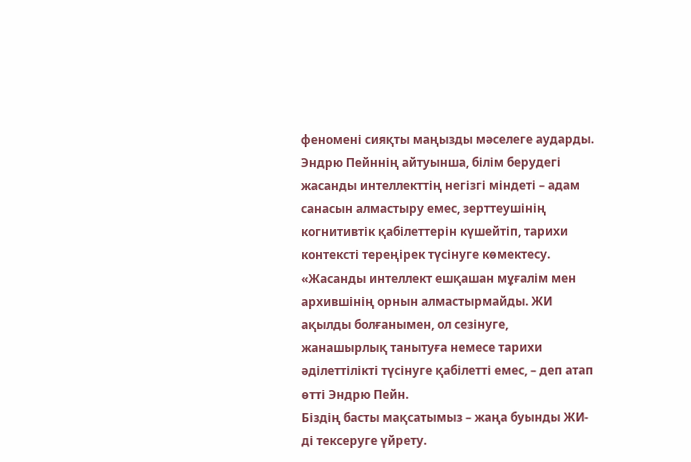феномені сияқты маңызды мәселеге аударды. Эндрю Пейннің айтуынша, білім берудегі жасанды интеллекттің негізгі міндеті – адам санасын алмастыру емес, зерттеушінің когнитивтік қабілеттерін күшейтіп, тарихи контексті тереңірек түсінуге көмектесу.
«Жасанды интеллект ешқашан мұғалім мен архившінің орнын алмастырмайды. ЖИ ақылды болғанымен, ол сезінуге, жанашырлық танытуға немесе тарихи әділеттілікті түсінуге қабілетті емес, – деп атап өтті Эндрю Пейн.
Біздің басты мақсатымыз – жаңа буынды ЖИ-ді тексеруге үйрету.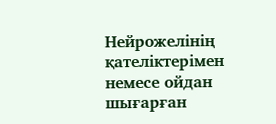Нейрожелінің қателіктерімен немесе ойдан шығарған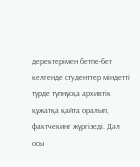деректерімен бетпе-бет келгенде студенттер міндетті түрде түпнұсқа архивтік құжатқа қайта оралып, фактчекинг жүргізеді. Дәл осы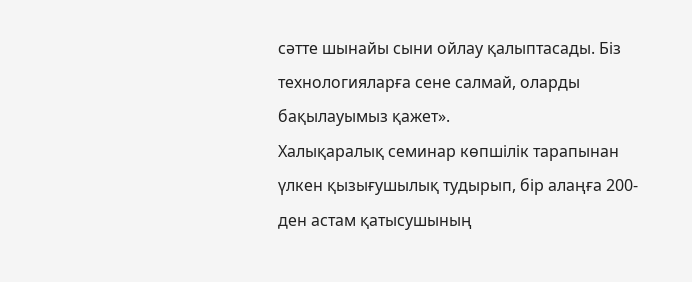сәтте шынайы сыни ойлау қалыптасады. Біз технологияларға сене салмай, оларды бақылауымыз қажет».
Халықаралық семинар көпшілік тарапынан үлкен қызығушылық тудырып, бір алаңға 200-ден астам қатысушының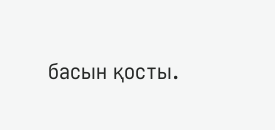басын қосты.